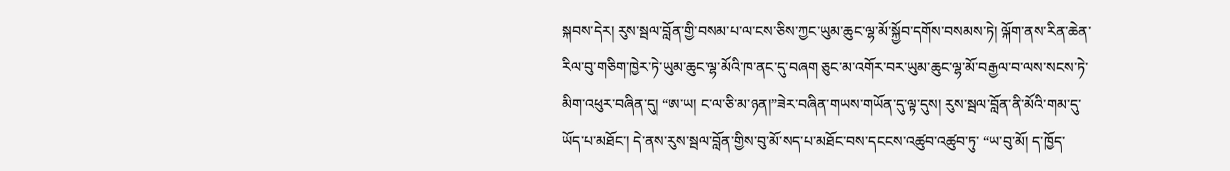སྐབས་དེར། རུས་སྦལ་བློན་གྱི་བསམ་པ་ལ་ངས་ཅིས་ཀྱང་ཡུམ་ཆུང་ལྷ་མོ་སྐྱོབ་དགོས་བསམས་ཏེ། ལྐོག་ནས་རིན་ཆེན་རིལ་བུ་གཅིག་ཁྱེར་ཏེ་ཡུམ་ཆུང་ལྷ་མོའི་ཁ་ནང་དུ་བཞག ཅུང་མ་འགོར་བར་ཡུམ་ཆུང་ལྷ་མོ་བརྒྱལ་བ་ལས་སངས་ཏེ་མིག་འཕུར་བཞིན་དུ། “ཨ་ཡ། ང་ལ་ཅི་མ་ཉན།”ཟེར་བཞིན་གཡས་གཡོན་དུ་ལྟ་དུས། རུས་སྦལ་བློན་ནི་མོའི་གམ་དུ་ཡོད་པ་མཐོང་། དེ་ནས་རུས་སྦལ་བློན་གྱིས་བུ་མོ་སད་པ་མཐོང་བས་དངངས་འཚུབ་འཚུབ་ཏུ་ “ཡ་བུ་མོ། ད་ཁྱོད་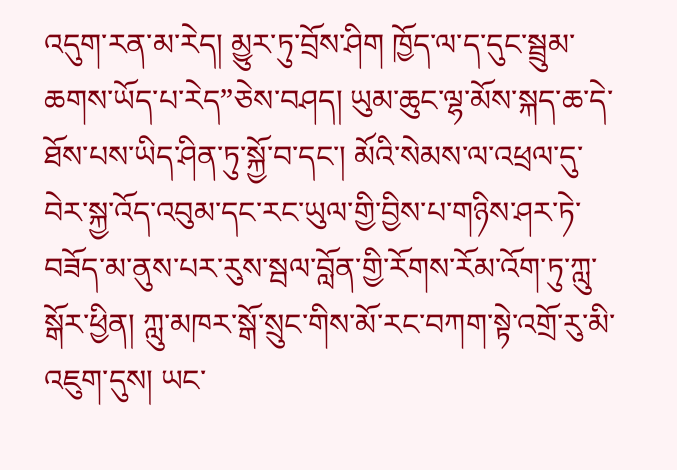འདུག་རན་མ་རེད། མྱུར་ཏུ་བྲོས་ཤིག ཁྱོད་ལ་ད་དུང་སྦྲུམ་ཆགས་ཡོད་པ་རེད”ཅེས་བཤད། ཡུམ་ཆུང་ལྷ་མོས་སྐད་ཆ་དེ་ཐོས་པས་ཡིད་ཤིན་ཏུ་སྐྱོ་བ་དང་། མོའི་སེམས་ལ་འཕྲལ་དུ་བེར་སྐྱ་འོད་འབུམ་དང་རང་ཡུལ་གྱི་བྱིས་པ་གཉིས་ཤར་ཏེ་བཟོད་མ་ནུས་པར་རུས་སྦལ་བློན་གྱི་རོགས་རོམ་འོག་ཏུ་ཀླུ་སྒོར་ཕྱིན། ཀླུ་མཁར་སྒོ་སྲུང་གིས་མོ་རང་བཀག་སྟེ་འགྲོ་རུ་མི་འཇུག་དུས། ཡང་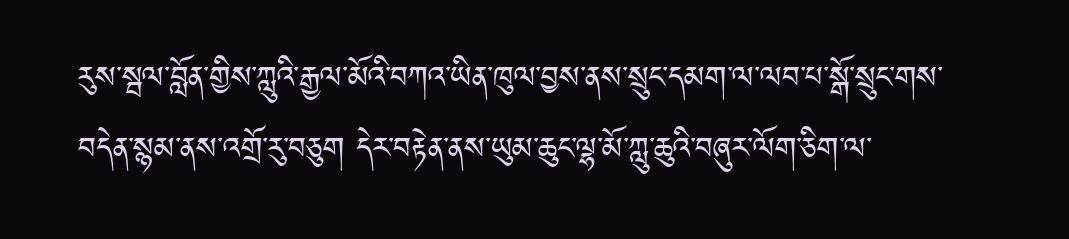རུས་སྦལ་བློན་གྱིས་ཀླུའི་རྒྱལ་མོའི་བཀའ་ཡིན་ཁུལ་བྱས་ནས་སྲུང་དམག་ལ་ལབ་པ་སྒོ་སྲུང་གས་བདེན་སྙམ་ནས་འགྲོ་རུ་བཅུག དེར་བརྟེན་ནས་ཡུམ་ཆུང་ལྷ་མོ་ཀླུ་ཆུའི་བཞུར་ལོག་ཅིག་ལ་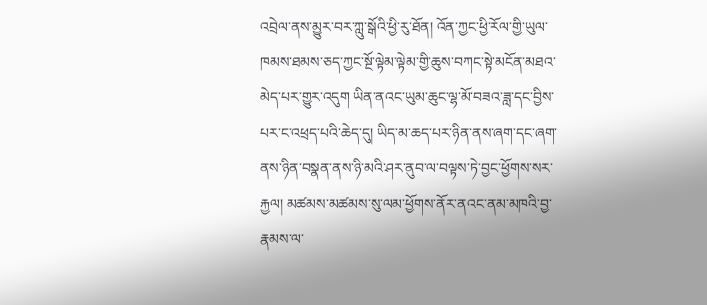འབྲེལ་ནས་མྱུར་བར་ཀླུ་སྒོའི་ཕྱི་རུ་ཐོན། འོན་ཀྱང་ཕྱི་རོལ་གྱི་ཡུལ་ཁམས་ཐམས་ཅད་ཀྱང་སྔོ་ལྟེམ་ལྟེམ་གྱི་ཆུས་བཀང་སྟེ་མངོན་མཐའ་མེད་པར་གྱུར་འདུག ཡིན་ནའང་ཡུམ་ཆུང་ལྷ་མོ་བཟའ་ཟླ་དང་བྱིས་པར་ང་འཕྲད་པའི་ཆེད་དུ། ཡིད་མ་ཆད་པར་ཉིན་ནས་ཞག་དང་ཞག་ནས་ཉིན་བསྣན་ནས་ཉི་མའི་ཤར་ནུབ་ལ་བལྟས་ཏེ་བྱང་ཕྱོགས་སར་རྐྱལ། མཚམས་མཚམས་སུ་ལམ་ཕྱོགས་ནོར་ནའང་ནམ་མཁའི་བྱ་རྣམས་ལ་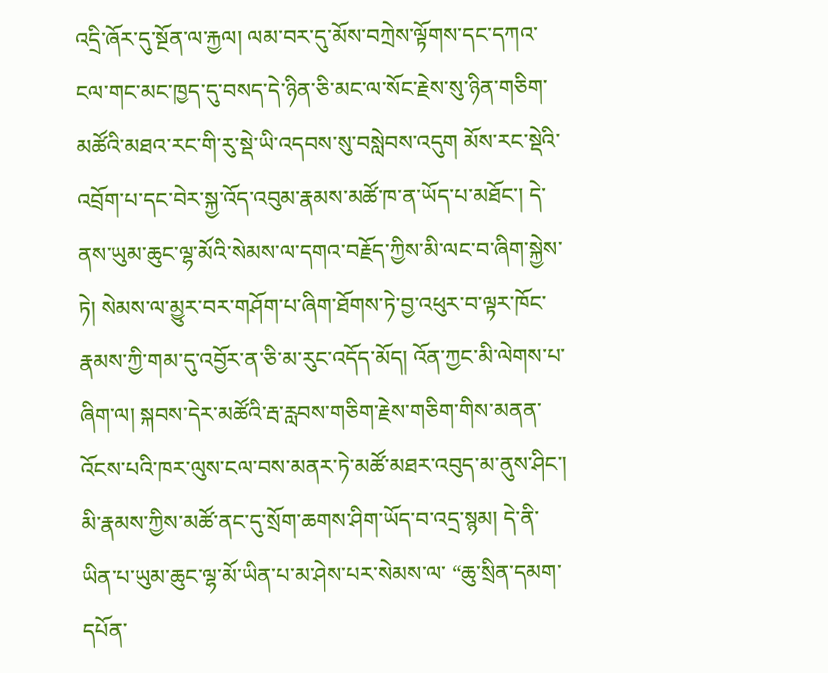འདྲི་ཞོར་དུ་སྔོན་ལ་རྐྱལ། ལམ་བར་དུ་མོས་བཀྲེས་ལྟོགས་དང་དཀའ་ངལ་གང་མང་ཁྱད་དུ་བསད་དེ་ཉིན་ཅི་མང་ལ་སོང་རྗེས་སུ་ཉིན་གཅིག་མཚོའི་མཐའ་རང་གི་རུ་སྡེ་ཡི་འདབས་སུ་བསླེབས་འདུག མོས་རང་སྡེའི་འབྲོག་པ་དང་བེར་སྐྱ་འོད་འབུམ་རྣམས་མཚོ་ཁ་ན་ཡོད་པ་མཐོང་། དེ་ནས་ཡུམ་ཆུང་ལྷ་མོའི་སེམས་ལ་དགའ་བརྗོད་ཀྱིས་མི་ལང་བ་ཞིག་སྐྱེས་ཏེ། སེམས་ལ་མྱུར་བར་གཤོག་པ་ཞིག་ཐོགས་ཏེ་བྱ་འཕུར་བ་ལྟར་ཁོང་རྣམས་ཀྱི་གམ་དུ་འབྱོར་ན་ཅི་མ་རུང་འདོད་མོད། འོན་ཀྱང་མི་ལེགས་པ་ཞིག་ལ། སྐབས་དེར་མཚོའི་རྦ་རླབས་གཅིག་རྗེས་གཅིག་གིས་མནན་འོངས་པའི་ཁར་ལུས་ངལ་བས་མནར་ཏེ་མཚོ་མཐར་འབུད་མ་ནུས་ཤིང་། མི་རྣམས་ཀྱིས་མཚོ་ནང་དུ་སྲོག་ཆགས་ཤིག་ཡོད་བ་འདྲ་སྙམ། དེ་ནི་ཡིན་པ་ཡུམ་ཆུང་ལྷ་མོ་ཡིན་པ་མ་ཤེས་པར་སེམས་ལ་ “ཆུ་སྲིན་དམག་དཔོན་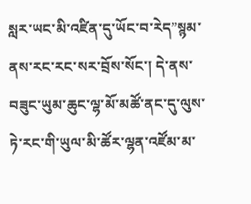སླར་ཡང་མི་འཛིན་དུ་ཡོང་བ་རེད”སྙམ་ནས་རང་རང་སར་བྲོས་སོང་། དེ་ནས་བཟུང་ཡུམ་ཆུང་ལྷ་མོ་མཚོ་ནང་དུ་ལུས་ཏེ་རང་གི་ཡུལ་མི་ཚོར་ལྷན་འཛོམ་མ་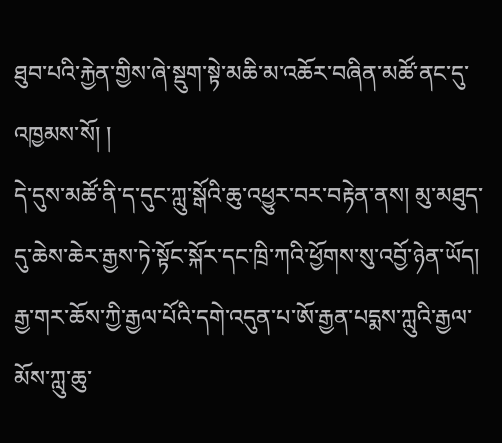ཐུབ་པའི་རྐྱེན་གྱིས་ཞེ་སྡུག་སྟེ་མཆི་མ་འཆོར་བཞིན་མཚོ་ནང་དུ་འཁྱམས་སོ། །
དེ་དུས་མཚོ་ནི་ད་དུང་ཀླུ་སྒོའི་ཆུ་འཕྱུར་བར་བརྟེན་ནས། མུ་མཐུད་དུ་ཆེས་ཆེར་རྒྱས་ཏེ་སྟོང་སྐོར་དང་ཁྲི་ཀའི་ཕྱོགས་སུ་འབྱོ་ཉེན་ཡོད། རྒྱ་གར་ཆོས་ཀྱི་རྒྱལ་པོའི་དགེ་འདུན་པ་ཨོ་རྒྱན་པདྨས་ཀླུའི་རྒྱལ་མོས་ཀླུ་ཆུ་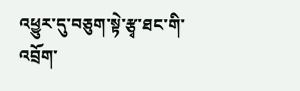འཕྱུར་དུ་བཅུག་སྟེ་རྩྭ་ཐང་གི་འབྲོག་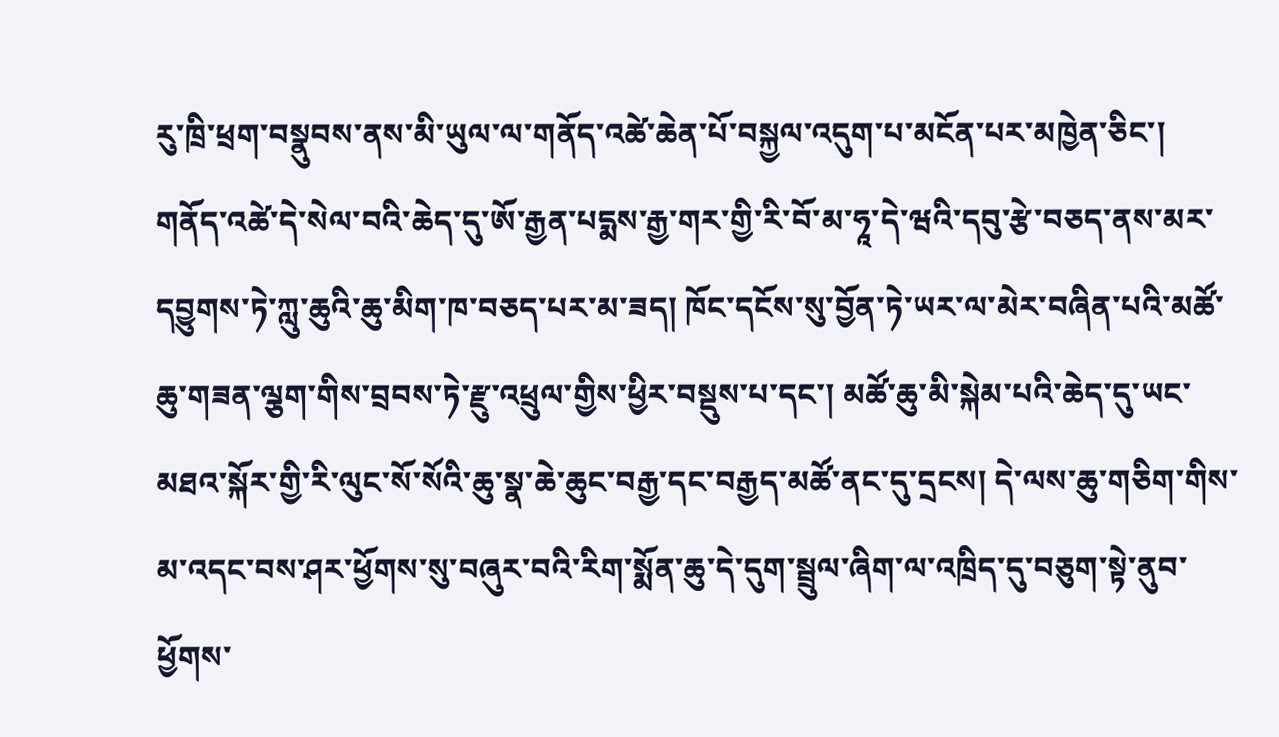རུ་ཁྲི་ཕྲག་བསྣུབས་ནས་མི་ཡུལ་ལ་གནོད་འཚེ་ཆེན་པོ་བསྐྱལ་འདུག་པ་མངོན་པར་མཁྱེན་ཅིང་། གནོད་འཚེ་དེ་སེལ་བའི་ཆེད་དུ་ཨོ་རྒྱན་པདྨས་རྒྱ་གར་གྱི་རི་བོ་མ་ཧཱ་དེ་ཝའི་དབུ་རྩེ་བཅད་ནས་མར་དབྱུགས་ཏེ་ཀླུ་ཆུའི་ཆུ་མིག་ཁ་བཅད་པར་མ་ཟད། ཁོང་དངོས་སུ་བྱོན་ཏེ་ཡར་ལ་མེར་བཞིན་པའི་མཚོ་ཆུ་གཟན་ལྕག་གིས་བྲབས་ཏེ་རྫུ་འཕྲུལ་གྱིས་ཕྱིར་བསྡུས་པ་དང་། མཚོ་ཆུ་མི་སྐེམ་པའི་ཆེད་དུ་ཡང་མཐའ་སྐོར་གྱི་རི་ལུང་སོ་སོའི་ཆུ་སྣ་ཆེ་ཆུང་བརྒྱ་དང་བརྒྱད་མཚོ་ནང་དུ་དྲངས། དེ་ལས་ཆུ་གཅིག་གིས་མ་འདང་བས་ཤར་ཕྱོགས་སུ་བཞུར་བའི་རིག་སྨོན་ཆུ་དེ་དུག་སྦྲུལ་ཞིག་ལ་འཁྲིད་དུ་བཅུག་སྟེ་ནུབ་ཕྱོགས་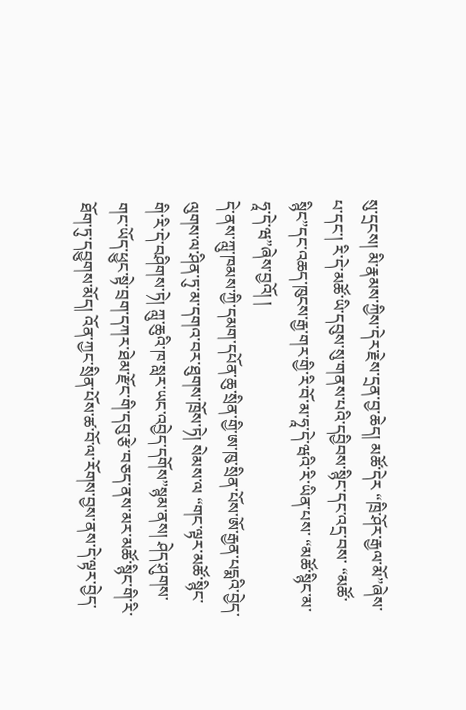སུ་དྲངས། མི་རྣམས་ཀྱིས་དེར་རྗེས་དྲན་བྱ་ཆེད། མཚོ་དེར “ཁྲི་ཤོར་རྒྱལ་མོ”ཞེས་པ་དང་། རི་དེ་མཚོ་ཡི་དབུས་སུ་གནས་པའི་དབྱིབས་སྙིང་དང་འདྲ་བས་ “མཚོ་སྙིང”དང་འཆད་ཁུངས་རྒྱ་གར་གྱི་རི་བོ་མ་ཧཱ་དེ་ཝའི་རི་ཡིན་པས་ “མཚོ་སྙིང་མ་ཧཱ་དེ་ཝ”ཞེས་བྱའོ། །
དེ་ནས་ཀླུ་ཁམས་ཀྱི་དམག་དཔོན་ཆུ་སྲིན་གྱི་ཨ་ཁུ་སྲིན་པོས་ཨོ་རྒྱན་པདྨའི་བྱེད་ལུགས་ལ་ཤིན་ཏུ་མ་དགའ་བར་ཐུགས་ཁྲོས་ཏེ། སེམས་ལ “གང་ལྟར་མཚོ་སྙིང་གི་རི་དེ་བཤིགས་ཏེ། ཀླུ་ཆུའི་ཁ་སླར་ཡང་འབྱེད་དགོས”སྙམ་ནས། ཤེད་ཤུགས་གང་ཡོད་ཕྱུང་སྟེ་བྲག་དཀར་ཐེམ་རྫོང་གི་དབུ་རྩེ་བཅད་ནས་མར་མཚོ་སྙིང་གི་རི་ཐོག་ཏུ་དབྱུགས་མོད། འོན་ཀྱང་སྲིན་པོས་ཚ་བོ་ལ་རོགས་བྱས་ནས་དེ་ལྟར་བྱེད་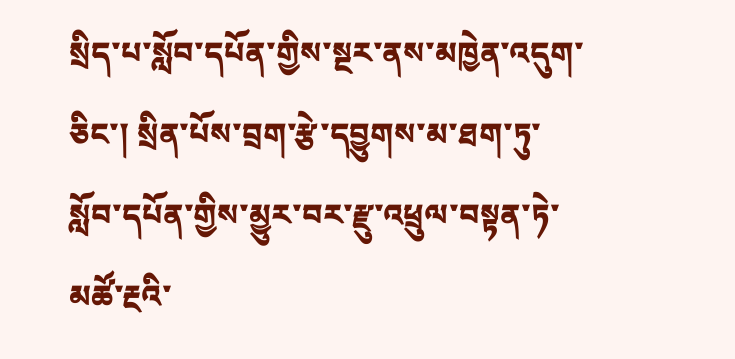སྲིད་པ་སློབ་དཔོན་གྱིས་སྔར་ནས་མཁྱེན་འདུག་ཅིང་། སྲིན་པོས་བྲག་རྩེ་དབྱུགས་མ་ཐག་ཏུ་སློབ་དཔོན་གྱིས་མྱུར་བར་རྫུ་འཕྲུལ་བསྟན་ཏེ་མཚོ་རྔའི་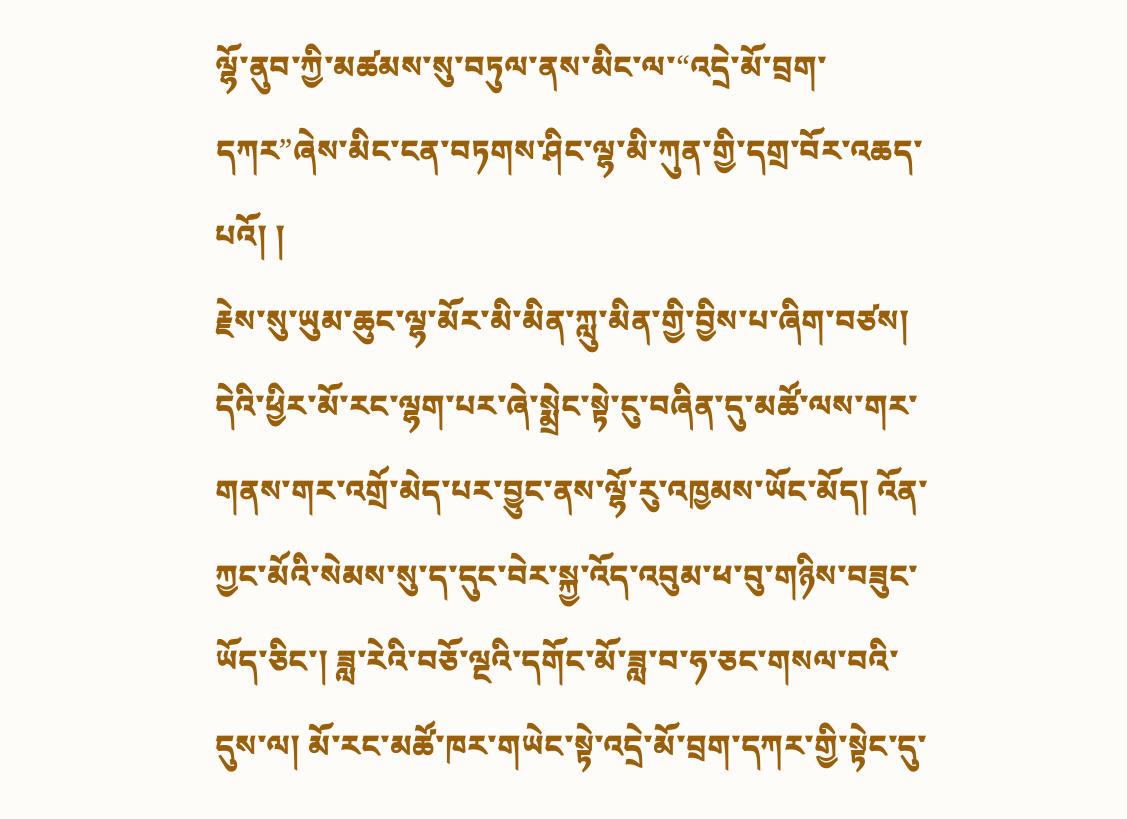ལྷོ་ནུབ་ཀྱི་མཚམས་སུ་བཏུལ་ནས་མིང་ལ་“འདྲེ་མོ་བྲག་དཀར”ཞེས་མིང་ངན་བཏགས་ཤིང་ལྷ་མི་ཀུན་གྱི་དགྲ་བོར་འཆད་པའོ། །
རྗེས་སུ་ཡུམ་ཆུང་ལྷ་མོར་མི་མིན་ཀླུ་མིན་གྱི་བྱིས་པ་ཞིག་བཙས། དེའི་ཕྱིར་མོ་རང་ལྷག་པར་ཞེ་སྨྲེང་སྟེ་ངུ་བཞིན་དུ་མཚོ་ལས་གར་གནས་གར་འགྲོ་མེད་པར་བྱུང་ནས་ལྷོ་རུ་འཁྱམས་ཡོང་མོད། འོན་ཀྱང་མོའི་སེམས་སུ་ད་དུང་བེར་སྐྱ་འོད་འབུམ་ཕ་བུ་གཉིས་བཟུང་ཡོད་ཅིང་། ཟླ་རེའི་བཅོ་ལྔའི་དགོང་མོ་ཟླ་བ་ཧ་ཅང་གསལ་བའི་དུས་ལ། མོ་རང་མཚོ་ཁར་གཡེང་སྟེ་འདྲེ་མོ་བྲག་དཀར་གྱི་སྟེང་དུ་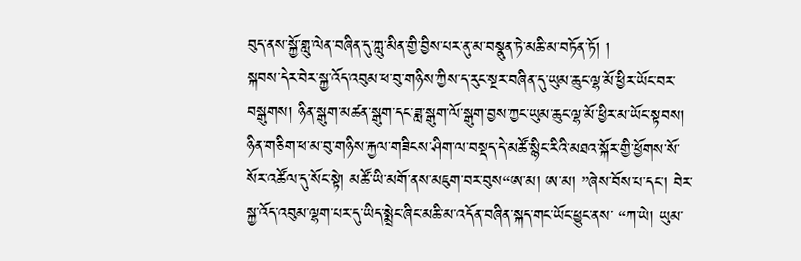བུད་ནས་སྐྱོ་གླུ་ལེན་བཞིན་དུ་ཀླུ་མིན་གྱི་བྱིས་པར་ནུ་མ་བསྣུན་ཏེ་མཆི་མ་བཏོན་ཏོ། །
སྐབས་དེར་བེར་སྐྱ་འོད་འབུམ་ཕ་བུ་གཉིས་ཀྱིས་ད་རུང་སྔར་བཞིན་དུ་ཡུམ་ཆུང་ལྷ་མོ་ཕྱིར་ཡོང་བར་བསྒུགས། ཉིན་སྒུག་མཚན་སྒུག་དང་ཟླ་སྒུག་ལོ་སྒུག་བྱས་ཀྱང་ཡུམ་ཆུང་ལྷ་མོ་ཕྱིར་མ་ཡོང་སྟབས། ཉིན་གཅིག་ཕ་མ་བུ་གཉིས་རྐྱལ་གཟིངས་ཤིག་ལ་བསྡད་དེ་མཚོ་སྙིང་རིའི་མཐའ་སྐོར་གྱི་ཕྱོགས་སོ་སོར་འཚོལ་དུ་སོང་སྟེ། མཚོ་ཡི་མགོ་ནས་མཇུག་བར་བུས“ཨ་མ། ཨ་མ། ”ཞེས་བོས་པ་དང་། བེར་སྐྱ་འོད་འབུམ་ལྷག་པར་དུ་ཡིད་སྨྲེང་ཞིང་མཆི་མ་འདོན་བཞིན་སྐད་གང་ཡོང་ཕྱུང་ནས་ “ཀ་ཡེ། ཡུམ་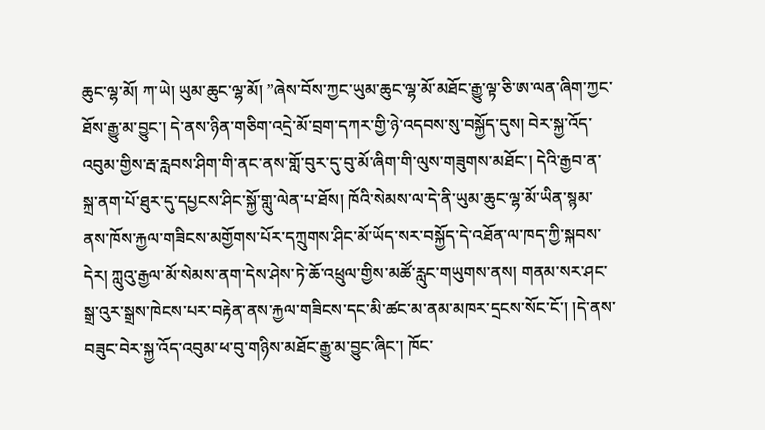ཆུང་ལྷ་མོ། ཀ་ཡེ། ཡུམ་ཆུང་ལྷ་མོ། ”ཞེས་བོས་ཀྱང་ཡུམ་ཆུང་ལྷ་མོ་མཐོང་རྒྱུ་ལྟ་ཅི་ཨ་ལན་ཞིག་ཀྱང་ཐོས་རྒྱུ་མ་བྱུང་། དེ་ནས་ཉིན་གཅིག་འདྲེ་མོ་བྲག་དཀར་གྱི་ཉེ་འདབས་སུ་བསྐྱོད་དུས། བེར་སྐྱ་འོད་འབུམ་གྱིས་རྦ་རླབས་ཤིག་གི་ནང་ནས་གློ་བུར་དུ་བུ་མོ་ཞིག་གི་ལུས་གཟུགས་མཐོང་། དེའི་རྒྱབ་ན་སྐྲ་ནག་པོ་ཐུར་དུ་དཔྱངས་ཤིང་སྐྱོ་གླུ་ལེན་པ་ཐོས། ཁོའི་སེམས་ལ་དེ་ནི་ཡུམ་ཆུང་ལྷ་མོ་ཡིན་སྙམ་ནས་ཁོས་རྐྱལ་གཟིངས་མགྱོགས་པོར་དཀྲུགས་ཤིང་མོ་ཡོད་སར་བསྐྱོད་དེ་འཐོན་ལ་ཁད་ཀྱི་སྐབས་དེར། ཀླུའུ་རྒྱལ་མོ་སེམས་ནག་དེས་ཤེས་ཏེ་ཆོ་འཕྲུལ་གྱིས་མཚོ་རླུང་གཡུགས་ནས། གནམ་སར་ཤང་སྒྲ་འུར་སྒྲས་ཁེངས་པར་བརྟེན་ནས་རྐྱལ་གཟིངས་དང་མི་ཚང་མ་ནམ་མཁར་དྲངས་སོང་ངོ་། །དེ་ནས་བཟུང་བེར་སྐྱ་འོད་འབུམ་ཕ་བུ་གཉིས་མཐོང་རྒྱུ་མ་བྱུང་ཞིང་། ཁོང་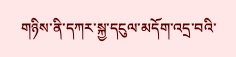གཉིས་ནི་དཀར་སྐྱ་དངུལ་མདོག་འདྲ་བའི་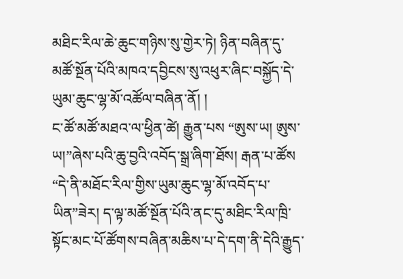མཐིང་རིལ་ཆེ་ཆུང་གཉིས་སུ་གྱེར་ཏེ། ཉིན་བཞིན་དུ་མཚོ་སྔོན་པོའི་མཁའ་དབྱིངས་སུ་འཕུར་ཞིང་བསྐྱོད་དེ་ཡུམ་ཆུང་ལྷ་མོ་འཚོལ་བཞིན་ནོ། །
ང་ཚོ་མཚོ་མཐའ་ལ་ཕྱིན་ཚེ། རྒྱུན་པས “ཨུས་ཡ། ཨུས་ཡ།”ཞེས་པའི་ཆུ་བྱའི་འབོད་སྒྲ་ཞིག་ཐོས། རྒན་པ་ཚོས “དེ་ནི་མཐོང་རིལ་གྱིས་ཡུམ་ཆུང་ལྷ་མོ་འབོད་པ་ཡིན”ཟེར། ད་ལྟ་མཚོ་སྔོན་པོའི་ནང་དུ་མཐིང་རིལ་ཁྲི་སྟོང་མང་པོ་ཚོགས་བཞིན་མཆིས་པ་དེ་དག་ནི་དེའི་རྒྱུད་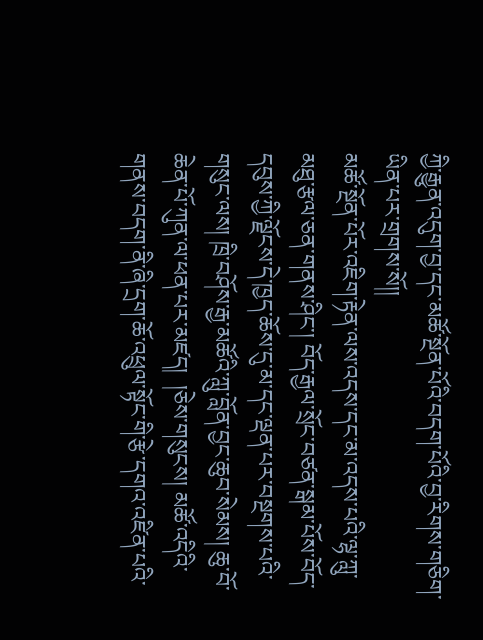ཀྱི་རྒྱུན་འདུག་བྱ་དང་མཚོ་སྔོན་པོའི་བདག་པོའི་བྱ་རིགས་གཅིག་ཡིན་པར་གྲགས་སོ།།
མཚོ་སྔོན་པོར་འཇིག་རྟེན་ལས་འདས་དང་མ་འདས་པའི་ལྷ་ཀླུ་མཐུ་རྩལ་ཅན་གནས་ཤིང་། བོད་རྒྱལ་སྲོང་བཙན་སྒམ་པོས་བོད་དབུས་ཀྱི་ལྗོངས་དེ་ཁྱད་ཆོས་དུ་མ་དང་ལྡན་པར་བསྔགས་པའི་གསུང་ལས། ཁྲི་བཤོས་རྒྱ་མཚོའི་ཀླུ་བློན་བྱང་ཆུབ་སེམས། ཆུ་བོ་ཆེན་པོ་ཀུན་ལ་ཕན་པར་མཛད།  །ཅེས་གསུངས། མཚོ་འདིའི་གནས་བདག་ནི་ཞི་དྲག་ཆོ་འཕྲུལ་སྟོང་གི་རྩེ་དགའ་འཛིན་པའི་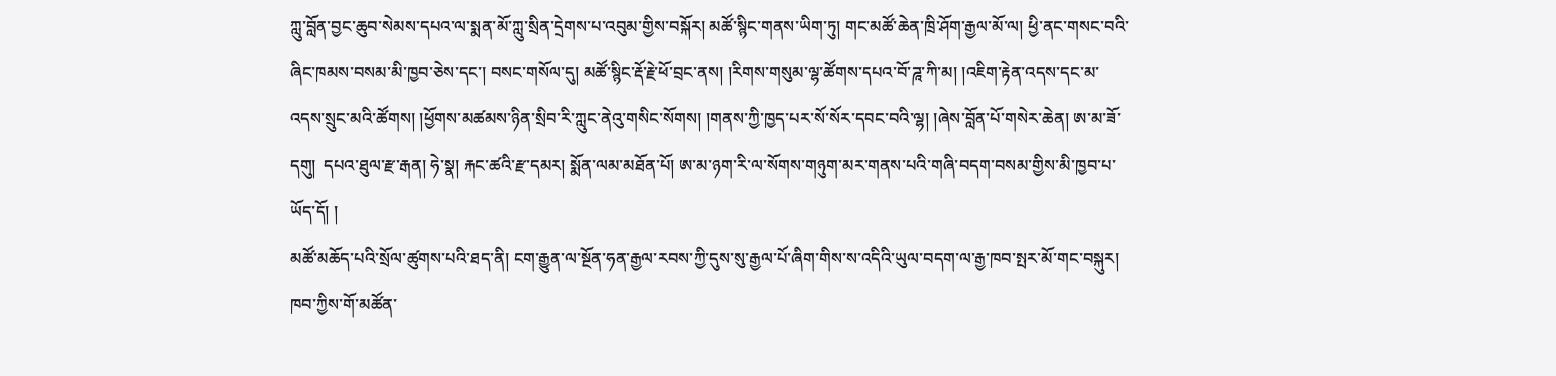ཀླུ་བློན་བྱང་ཆུབ་སེམས་དཔའ་ལ་སྨན་མོ་ཀླུ་སྲིན་དྲེགས་པ་འབུམ་གྱིས་བསྐོར། མཚོ་སྙིང་གནས་ཡིག་ཏུ། གང་མཚོ་ཆེན་ཁྲི་ཤོག་རྒྱལ་མོ་ལ། ཕྱི་ནང་གསང་བའི་ཞིང་ཁམས་བསམ་མི་ཁྱབ་ཅེས་དང་། བསང་གསོལ་དུ། མཚོ་སྙིང་རྡོ་རྗེ་ཕོ་བྲང་ནས། །རིགས་གསུམ་ལྷ་ཚོགས་དཔའ་བོ་ཌཱ་ཀི་མ། །འཇིག་རྟེན་འདས་དང་མ་འདས་སྲུང་མའི་ཚོགས། །ཕྱོགས་མཚམས་ཉིན་སྲིབ་རི་ཀླུང་ནེའུ་གསིང་སོགས། །གནས་ཀྱི་ཁྱད་པར་སོ་སོར་དབང་བའི་ལྷ། །ཞེས་བློན་པོ་གསེར་ཆེན། ཨ་མ་ཟོ་དགུ།  དཔའ་ཐུལ་རྫ་རྒན། ཧེ་སྣ། རྐང་ཚའི་རྫ་དམར། སྨོན་ལམ་མཐོན་པོ། ཨ་མ་ཉག་རི་ལ་སོགས་གཉུག་མར་གནས་པའི་གཞི་བདག་བསམ་གྱིས་མི་ཁྱབ་པ་ཡོད་དོ། །
མཚོ་མཆོད་པའི་སྲོལ་ཚུགས་པའི་ཐད་ནི། ངག་རྒྱུན་ལ་སྔོན་ཧན་རྒྱལ་རབས་ཀྱི་དུས་སུ་རྒྱལ་པོ་ཞིག་གིས་ས་འདིའི་ཡུལ་བདག་ལ་རྒྱ་ཁབ་སྤར་མོ་གང་བསྐུར། ཁབ་ཀྱིས་གོ་མཚོན་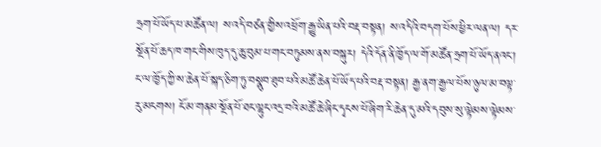ཧྲག་པོ་ཡོད་པ་མཚོན་ལ། ས་འདི་བཙན་གྱིས་འཕྲོག་རྒྱུ་ཡིན་པའི་བརྡ་བསྟན། ས་འདིའི་བདག་པོས་ཕྱིར་ལན་ལ། དར་སྔོན་པོ་ཆད་ཁ་གང་གིས་ཁུད་དུ་ཆུ་བུམ་པ་གང་བཏུམས་ནས་བསྐུར། དེའི་དོན་ནི་ཁྱོད་ལ་གོ་མཚོན་ཧྲག་པོ་ཡོད་ནའང་། ང་ལ་ཁྱོད་ཀྱི་ས་ཆེན་པོ་སྐད་ཅིག་ཏུ་བསྣུབ་ཐུབ་པའི་མཚོ་ཆེན་པོ་ཡོད་པའི་བརྡ་བསྟན། རྒྱ་ནག་རྒྱལ་པོས་ཉུལ་མ་བལྟ་རུ་མངགས། ངོ་མ་གནམ་སྔོན་པོ་ཐང་ལྷུང་འདྲ་བའི་མཚོ་ཆེ་ཞིང་དྭངས་པོ་ཞིག་རི་ཆེན་དུ་མའི་དབུས་སུ་ལྟེམས་ལྟེམས་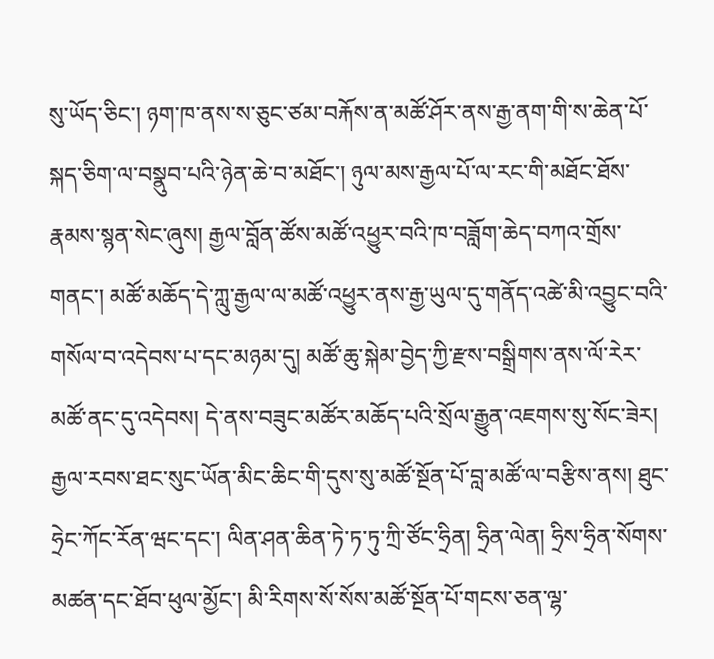སུ་ཡོད་ཅིང་། ཉག་ཁ་ནས་ས་ཅུང་ཙམ་བརྐོས་ན་མཚོ་ཤོར་ནས་རྒྱ་ནག་གི་ས་ཆེན་པོ་སྐད་ཅིག་ལ་བསྣུབ་པའི་ཉེན་ཆེ་བ་མཐོང་། ཉུལ་མས་རྒྱལ་པོ་ལ་རང་གི་མཐོང་ཐོས་རྣམས་སྙན་སེང་ཞུས། རྒྱལ་བློན་ཚོས་མཚོ་འཕྱུར་བའི་ཁ་བཟློག་ཆེད་བཀའ་གྲོས་གནང་། མཚོ་མཆོད་དེ་ཀླུ་རྒྱལ་ལ་མཚོ་འཕྱུར་ནས་རྒྱ་ཡུལ་དུ་གནོད་འཚེ་མི་འབྱུང་བའི་གསོལ་བ་འདེབས་པ་དང་མཉམ་དུ། མཚོ་ཆུ་སྐེམ་བྱེད་ཀྱི་རྫས་བསྒྲིགས་ནས་ལོ་རེར་མཚོ་ནང་དུ་འདེབས། དེ་ནས་བཟུང་མཚོར་མཆོད་པའི་སྲོལ་རྒྱུན་འཇགས་སུ་སོང་ཟེར།
རྒྱལ་རབས་ཐང་སུང་ཡོན་མིང་ཆིང་གི་དུས་སུ་མཚོ་སྔོན་པོ་བླ་མཚོ་ལ་བརྩིས་ནས། ཐུང་ཧྲེང་ཀོང་རོན་ཝང་དང་། ལིན་ཤན་ཆིན་ཏེ་ཏ་ཏུ་ཀྲི་ཙོང་ཧྲིན། ཧྲིན་ལེན། ཧྲིས་ཧྲིན་སོགས་མཚན་དང་ཐོབ་ཕུལ་མྱོང་། མི་རིགས་སོ་སོས་མཚོ་སྔོན་པོ་གངས་ཅན་ལྷ་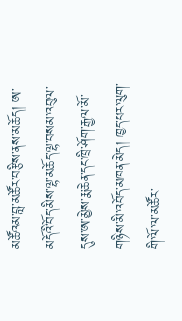མཚོའམ་བླ་མཚོར་བརྩིས་ནས་མཆོད། ཨ་མདོའི་བོད་མིས་ལྷ་མཆོད་ལྷ་བསམ་འབུལ་དུས་ཨ་མྱེས་རྨ་ཆེན་དང་ཁྲི་ཤོག་རྒྱལ་མོ་གཉིས་མི་འབོད་མཁན་མེད། ཁྱད་པར་ལུག་གི་ལོ་ལ་མཚོར་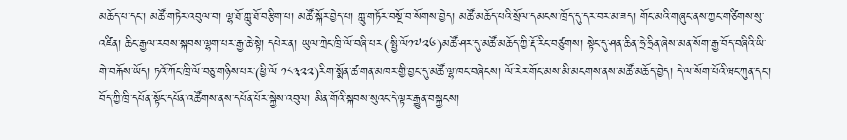མཆོད་པ་དང་། མཚོ་གཏེར་འབུལ་བ། ལྷ་ཐོ་ཀླུ་ཐོ་བརྩིག་པ། མཚོ་སྐོར་བྱེད་པ། ཀླུ་གཏོར་བསྔོ་བ་སོགས་བྱེད། མཚོ་མཆོད་པའི་སྲོལ་དམངས་ཁྲོད་དུ་དར་བར་མ་ཟད། གོང་མའི་གཞུང་ནས་ཀྱང་གཙིགས་སུ་འཛིན། ཆིང་རྒྱལ་རབས་སྐབས་ལྷག་པར་རྒྱ་ཆེ་སྟེ། དཔེར་ན། ཡུལ་ཀྲེང་ཁྲི་ལོ་བཞི་པར(སྤྱི་ལོ༡༧༢༦)མཚོ་ཤར་དུ་མཚོ་མཆོད་ཀྱི་རྡོ་རིང་བཙུགས། སྟེང་དུ་ཤན་ཆིན་ཧྲེ་ཧྲིན་ཞེས་མན་སོག་རྒྱ་བོད་བཞིའི་ཡི་གེ་བརྐོས་ཡོད། ཏའོ་ཀོང་ཁྲི་ལོ་བཅུ་གཉིས་པར་(ཕྱི་ལོ ༡༨༣༢༢)རིག་སྨོན་ཚ་གན་མཁར་གྱི་བྱང་དུ་མཚོ་ལྷ་ཁང་བཞེངས། ལོ་རེར་གོང་མས་མི་མངགས་ནས་མཚོ་མཆོད་བྱེད། དེ་ལ་སོག་པོའི་ཝང་ཀུན་དང་། བོད་ཀྱི་ཁྲི་དཔོན་སྟོང་དཔོན་འཚོགས་ནས་དཔོན་པོར་སྐྱེས་འབུལ། མིན་གོའི་སྐབས་སུའང་དེ་ལྟར་རྒྱུན་བསྐྱངས།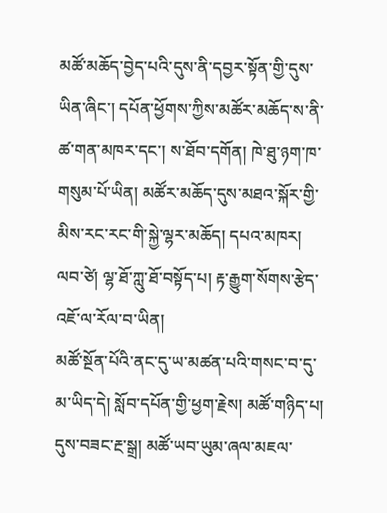མཚོ་མཆོད་བྱེད་པའི་དུས་ནི་དབྱར་སྟོན་གྱི་དུས་ཡིན་ཞིང་། དཔོན་ཕྱོགས་ཀྱིས་མཚོར་མཆོད་ས་ནི་ཚ་གན་མཁར་དང་། ས་ཐོབ་དགོན། ཁེ་ཐུ་ཉག་ཁ་གསུམ་པོ་ཡིན། མཚོར་མཆོད་དུས་མཐའ་སྐོར་གྱི་མིས་རང་རང་གི་སྐྱེ་ལྷར་མཆོད། དཔའ་མཁར། ལབ་ཙེ། ལྷ་ཐོ་ཀླུ་ཐོ་བསྟོད་པ། རྟ་རྒྱུག་སོགས་རྩེད་འཇོ་ལ་རོལ་བ་ཡིན།
མཚོ་སྔོན་པོའི་ནང་དུ་ཡ་མཚན་པའི་གསང་བ་དུ་མ་ཡིད་དེ། སློབ་དཔོན་གྱི་ཕྱག་རྗེས། མཚོ་གཉིད་པ། དུས་བཟང་རྔ་སྒྲ། མཚོ་ཡབ་ཡུམ་ཞལ་མཇལ་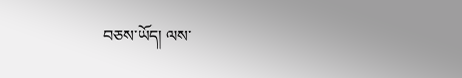བཅས་ཡོད། ལས་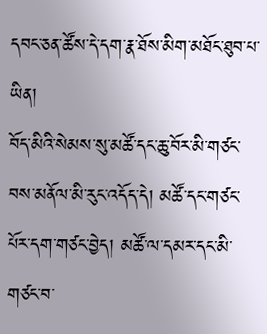དབང་ཅན་ཚོས་དེ་དག་རྣ་ཐོས་མིག་མཐོང་ཐུབ་པ་ཡིན།
བོད་མིའི་སེམས་སུ་མཚོ་དང་ཆུ་བོར་མི་གཙང་བས་མནོལ་མི་རུང་འདོད་དེ། མཚོ་དང་གཙང་པོར་དག་གཙང་བྱེད། མཚོ་ལ་དམར་དང་མི་གཙང་བ་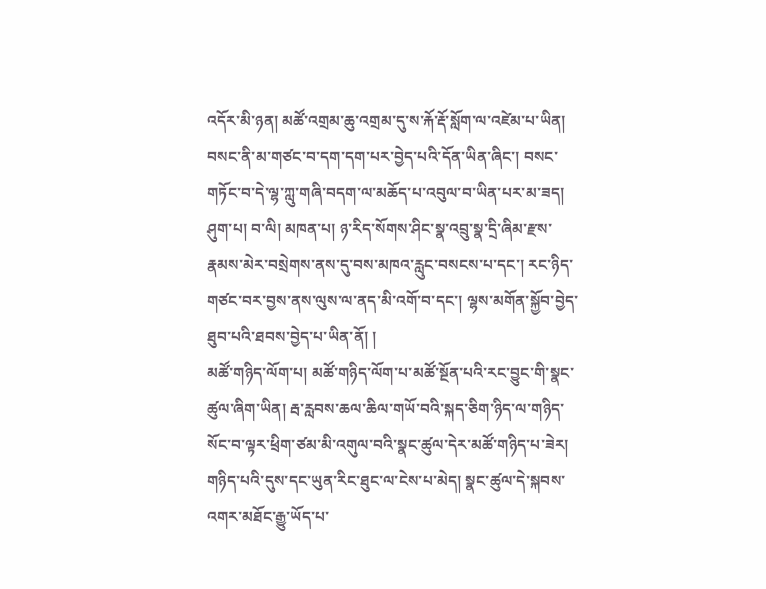འདོར་མི་ཉན། མཚོ་འགྲམ་ཆུ་འགྲམ་དུ་ས་རྐོ་རྡོ་སློག་ལ་འཛེམ་པ་ཡིན།
བསང་ནི་མ་གཙང་བ་དག་དག་པར་བྱེད་པའི་དོན་ཡིན་ཞིང་། བསང་གཏོང་བ་དེ་ལྷ་ཀླུ་གཞི་བདག་ལ་མཆོད་པ་འབུལ་བ་ཡིན་པར་མ་ཟད། ཤུག་པ། བ་ལི། མཁན་པ། ཉ་རིད་སོགས་ཤིང་སྣ་འབྲུ་སྣ་དྲི་ཞིམ་རྫས་རྣམས་མེར་བསྲེགས་ནས་དུ་བས་མཁའ་རླུང་བསངས་པ་དང་། རང་ཉིད་གཙང་བར་བྱས་ནས་ལུས་ལ་ནད་མི་འགོ་བ་དང་། ལྷས་མགོན་སྐྱོབ་བྱེད་ཐུབ་པའི་ཐབས་བྱེད་པ་ཡིན་ནོ། །
མཚོ་གཉིད་ལོག་པ། མཚོ་གཉིད་ལོག་པ་མཚོ་སྔོན་པའི་རང་བྱུང་གི་སྣང་ཚུལ་ཞིག་ཡིན། རྦ་རླབས་ཆལ་ཆིལ་གཡོ་བའི་སྐད་ཅིག་ཉིད་ལ་གཉིད་སོང་བ་ལྟར་ཕྲིག་ཙམ་མི་འགུལ་བའི་སྣང་ཚུལ་དེར་མཚོ་གཉིད་པ་ཟེར། གཉིད་པའི་དུས་དང་ཡུན་རིང་ཐུང་ལ་ངེས་པ་མེད། སྣང་ཚུལ་དེ་སྐབས་འགར་མཐོང་རྒྱུ་ཡོད་པ་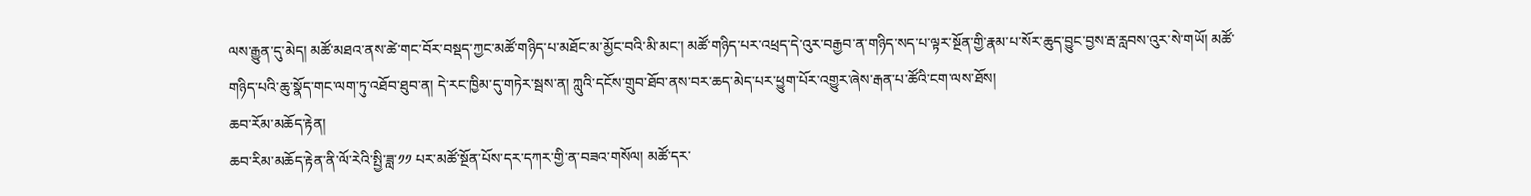ལས་རྒྱུན་དུ་མེད། མཚོ་མཐའ་ནས་ཚེ་གང་བོར་བསྡད་ཀྱང་མཚོ་གཉིད་པ་མཐོང་མ་མྱོང་བའི་མི་མང་། མཚོ་གཉིད་པར་འཕྲད་དེ་འུར་བརྒྱབ་ན་གཉིད་སད་པ་ལྟར་སྔོན་གྱི་རྣམ་པ་སོར་ཆུད་བྱུང་བྱས་རྦ་རླབས་འུར་སེ་གཡོ། མཚོ་གཉིད་པའི་ཆུ་སྣོད་གང་ལག་ཏུ་འཐོབ་ཐུབ་ན། དེ་རང་ཁྱིམ་དུ་གཏེར་སྦས་ན། ཀླུའི་དངོས་གྲུབ་ཐོབ་ནས་བར་ཆད་མེད་པར་ཕྱུག་པོར་འགྱུར་ཞེས་རྒན་པ་ཚོའི་ངག་ལས་ཐོས།
ཆབ་རོམ་མཆོད་རྟེན།
ཆབ་རིམ་མཆོད་རྟེན་ནི་ལོ་རེའི་སྤྱི་ཟླ་༡༡ པར་མཚོ་སྔོན་པོས་དར་དཀར་གྱི་ན་བཟའ་གསོལ། མཚོ་དར་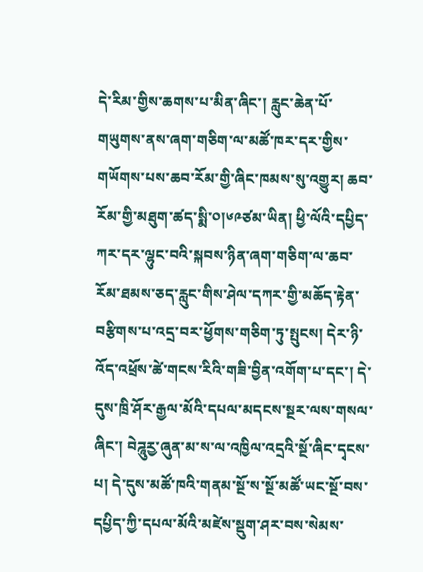དེ་རིམ་གྱིས་ཆགས་པ་མིན་ཞིང་། རླུང་ཆེན་པོ་གཡུགས་ནས་ཞག་གཅིག་ལ་མཚོ་ཁར་དར་གྱིས་གཡོགས་པས་ཆབ་རོམ་གྱི་ཞིང་ཁམས་སུ་འགྱུར། ཆབ་རོམ་གྱི་མཐུག་ཚད་སྨི་༠།༦༩ཙམ་ཡིན། ཕྱི་ལོའི་དཔྱིད་ཀར་དར་ལྷུང་བའི་སྐབས་ཉིན་ཞག་གཅིག་ལ་ཆབ་རོམ་ཐམས་ཅད་རླུང་གིས་ཤེལ་དཀར་གྱི་མཆོད་རྟེན་བརྩིགས་པ་འདྲ་བར་ཕྱོགས་གཅིག་ཏུ་སྤུངས། དེར་ཉི་འོད་འཕྲོས་ཚེ་གངས་རིའི་གཟི་བྱིན་འགོག་པ་དང་། དེ་དུས་ཁྲི་ཤོར་རྒྱལ་མོའི་དཔལ་མདངས་སྔར་ལས་གསལ་ཞིང་། བེཌཱུརྱ་ཞུན་མ་ས་ལ་འཁྱིལ་འདྲའི་སྔོ་ཞིང་དྭངས་པ། དེ་དུས་མཚོ་ཁའི་གནམ་སྔོ་ས་སྔོ་མཚོ་ཡང་སྔོ་བས་དཔྱིད་ཀྱི་དཔལ་མོའི་མཛེས་སྡུག་ཤར་བས་སེམས་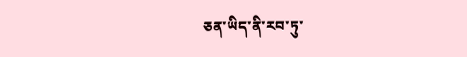ཅན་ཡིད་ནི་རབ་ཏུ་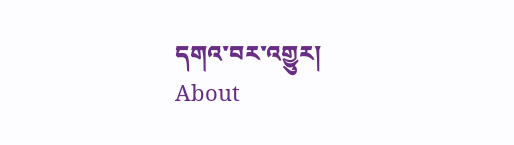དགའ་བར་འགྱུར།
About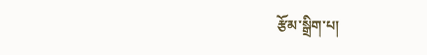རྩོམ་སྒྲིག་པ།